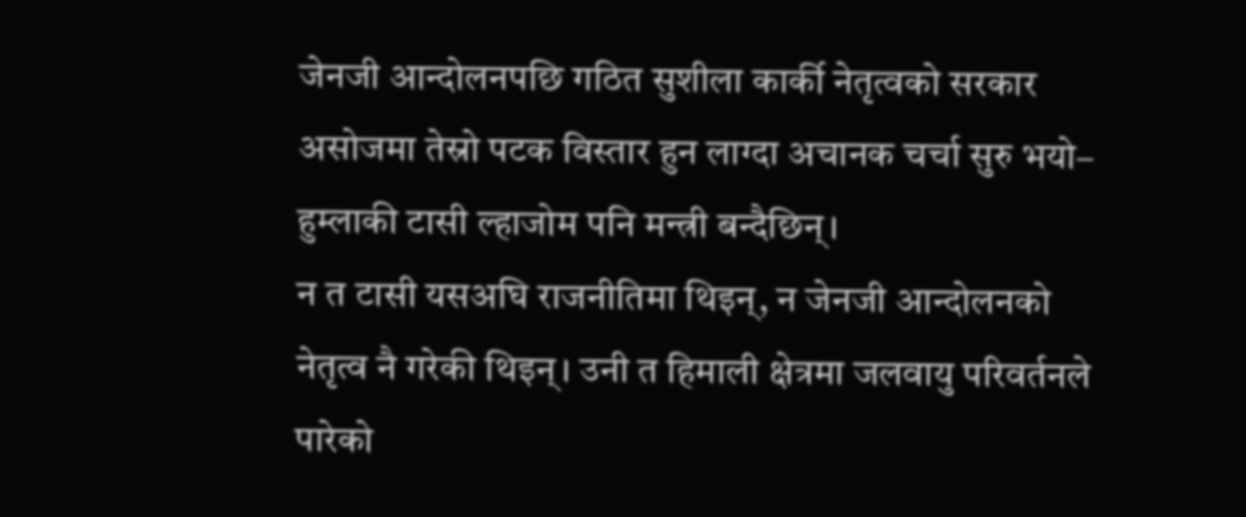जेनजी आन्दोलनपछि गठित सुशीला कार्की नेतृत्वको सरकार असोजमा तेस्रो पटक विस्तार हुन लाग्दा अचानक चर्चा सुरु भयो– हुम्लाकी टासी ल्हाजोम पनि मन्त्री बन्दैछिन्।
न त टासी यसअघि राजनीतिमा थिइन्, न जेनजी आन्दोलनको नेतृत्व नै गरेकी थिइन्। उनी त हिमाली क्षेत्रमा जलवायु परिवर्तनले पारेको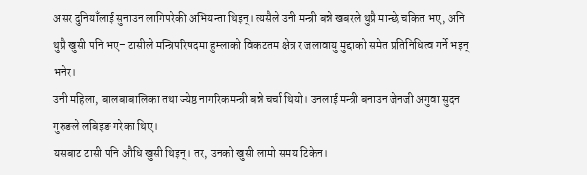असर दुनियाँलाई सुनाउन लागिपरेकी अभियन्ता थिइन्। त्यसैले उनी मन्त्री बन्ने खबरले थुप्रै मान्छे चकित भए, अनि थुप्रै खुसी पनि भए– टासीले मन्त्रिपरिषदमा हुम्लाको विकटतम क्षेत्र र जलावायु मुद्दाको समेत प्रतिनिधित्व गर्ने भइन् भनेर।
उनी महिला, बालबाबालिका तथा ज्येष्ठ नागरिकमन्त्री बन्ने चर्चा थियो। उनलाई मन्त्री बनाउन जेनजी अगुवा सुदन गुरुङले लबिइङ गरेका थिए।
यसबाट टासी पनि औधि खुसी थिइन्। तर, उनको खुसी लामो समय टिकेन।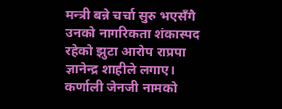मन्त्री बन्ने चर्चा सुरु भएसँगै उनको नागरिकता शंकास्पद रहेको झुटा आरोप राप्रपा ज्ञानेन्द्र शाहीले लगाए। कर्णाली जेनजी नामको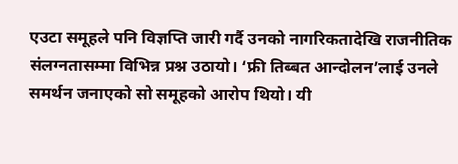एउटा समूहले पनि विज्ञप्ति जारी गर्दै उनको नागरिकतादेखि राजनीतिक संलग्नतासम्मा विभिन्न प्रश्न उठायो। ‘फ्री तिब्बत आन्दोलन’लाई उनले समर्थन जनाएको सो समूहको आरोप थियो। यी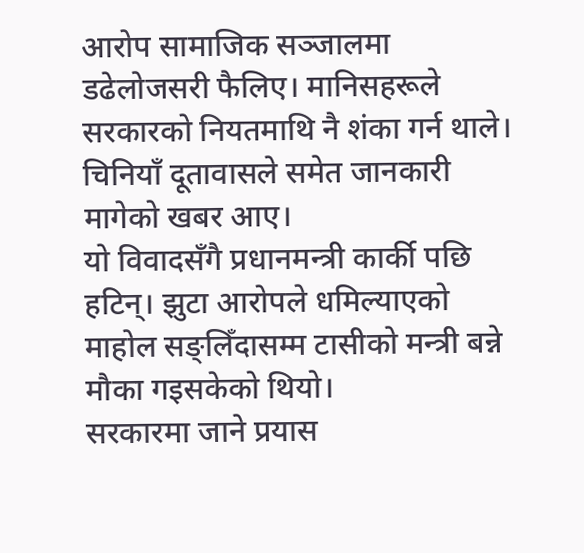आरोप सामाजिक सञ्जालमा डढेलोजसरी फैलिए। मानिसहरूले सरकारको नियतमाथि नै शंका गर्न थाले। चिनियाँ दूतावासले समेत जानकारी मागेको खबर आए।
यो विवादसँगै प्रधानमन्त्री कार्की पछि हटिन्। झुटा आरोपले धमिल्याएको माहोल सङ्लिँदासम्म टासीको मन्त्री बन्ने मौका गइसकेको थियो।
सरकारमा जाने प्रयास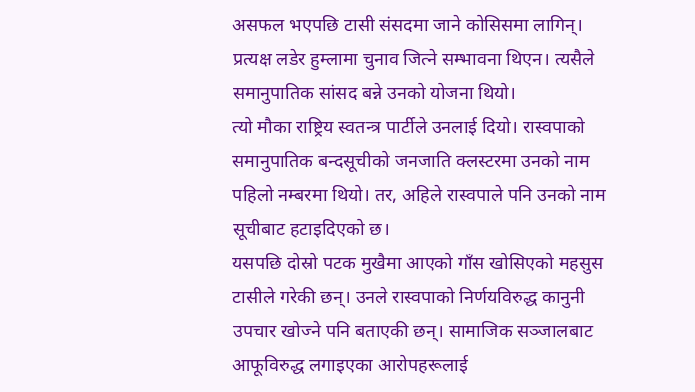असफल भएपछि टासी संसदमा जाने कोसिसमा लागिन्। प्रत्यक्ष लडेर हुम्लामा चुनाव जित्ने सम्भावना थिएन। त्यसैले समानुपातिक सांसद बन्ने उनको योजना थियो।
त्यो मौका राष्ट्रिय स्वतन्त्र पार्टीले उनलाई दियो। रास्वपाको समानुपातिक बन्दसूचीको जनजाति क्लस्टरमा उनको नाम पहिलो नम्बरमा थियो। तर, अहिले रास्वपाले पनि उनको नाम सूचीबाट हटाइदिएको छ।
यसपछि दोस्रो पटक मुखैमा आएको गाँस खोसिएको महसुस टासीले गरेकी छन्। उनले रास्वपाको निर्णयविरुद्ध कानुनी उपचार खोज्ने पनि बताएकी छन्। सामाजिक सञ्जालबाट आफूविरुद्ध लगाइएका आरोपहरूलाई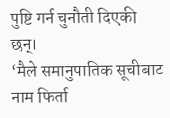पुष्टि गर्न चुनौती दिएकी छन्।
‘मैले समानुपातिक सूचीबाट नाम फिर्ता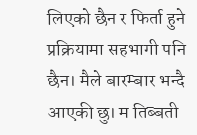लिएको छैन र फिर्ता हुने प्रक्रियामा सहभागी पनि छैन। मैले बारम्बार भन्दै आएकी छु। म तिब्बती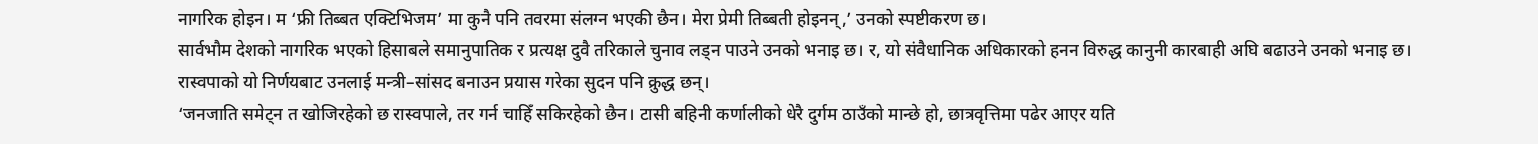नागरिक होइन। म ‘फ्री तिब्बत एक्टिभिजम’ मा कुनै पनि तवरमा संलग्न भएकी छैन। मेरा प्रेमी तिब्बती होइनन्,’ उनको स्पष्टीकरण छ।
सार्वभौम देशको नागरिक भएको हिसाबले समानुपातिक र प्रत्यक्ष दुवै तरिकाले चुनाव लड्न पाउने उनको भनाइ छ। र, यो संवैधानिक अधिकारको हनन विरुद्ध कानुनी कारबाही अघि बढाउने उनको भनाइ छ।
रास्वपाको यो निर्णयबाट उनलाई मन्त्री–सांसद बनाउन प्रयास गरेका सुदन पनि क्रुद्ध छन्।
‘जनजाति समेट्न त खोजिरहेको छ रास्वपाले, तर गर्न चाहिँ सकिरहेको छैन। टासी बहिनी कर्णालीको धेरै दुर्गम ठाउँको मान्छे हो, छात्रवृत्तिमा पढेर आएर यति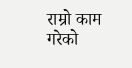राम्रो काम गरेको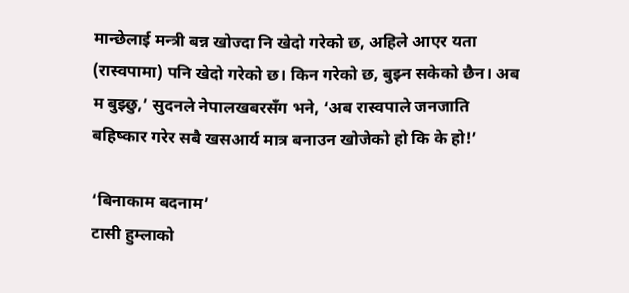मान्छेलाई मन्त्री बन्न खोज्दा नि खेदो गरेको छ, अहिले आएर यता (रास्वपामा) पनि खेदो गरेको छ। किन गरेको छ, बुझ्न सकेको छैन। अब म बुझ्छु,’ सुदनले नेपालखबरसँग भने, ‘अब रास्वपाले जनजाति बहिष्कार गरेर सबै खसआर्य मात्र बनाउन खोजेको हो कि के हो!’

‘बिनाकाम बदनाम’
टासी हुम्लाको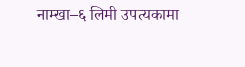नाम्खा–६ लिमी उपत्यकामा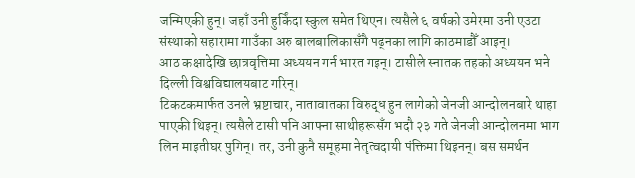जन्मिएकी हुन्। जहाँ उनी हुर्किंदा स्कुल समेत थिएन। त्यसैले ६ वर्षको उमेरमा उनी एउटा संस्थाको सहारामा गाउँका अरु बालबालिकासँगै पढ्नका लागि काठमाडौँ आइन्।
आठ कक्षादेखि छात्रवृत्तिमा अध्ययन गर्न भारत गइन्। टासीले स्नातक तहको अध्ययन भने दिल्ली विश्वविद्यालयबाट गरिन्।
टिकटकमार्फत उनले भ्रष्टाचार, नातावातका विरुद्ध हुन लागेको जेनजी आन्दोलनबारे थाहा पाएकी थिइन्। त्यसैले टासी पनि आफ्ना साथीहरूसँग भदौ २३ गते जेनजी आन्दोलनमा भाग लिन माइतीघर पुगिन्। तर, उनी कुनै समूहमा नेतृत्वदायी पंक्तिमा थिइनन्। बस समर्थन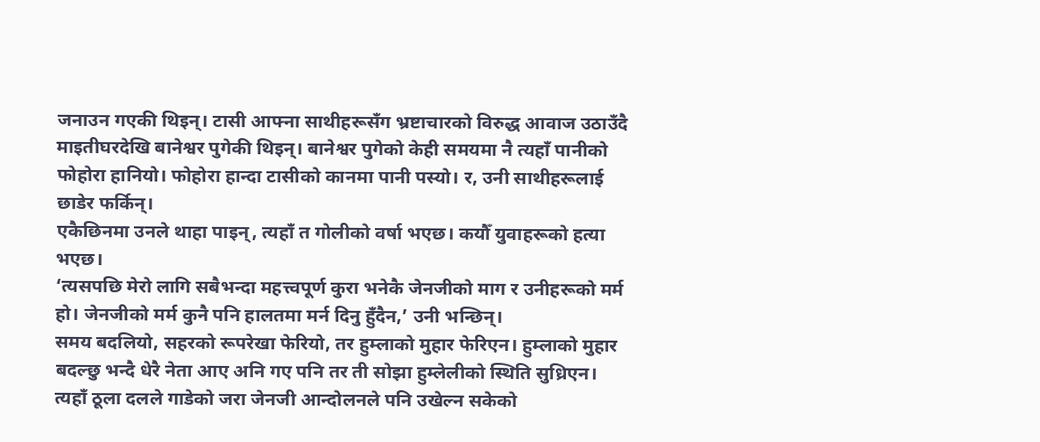जनाउन गएकी थिइन्। टासी आफ्ना साथीहरूसँग भ्रष्टाचारको विरुद्ध आवाज उठाउँदै माइतीघरदेखि बानेश्वर पुगेकी थिइन्। बानेश्वर पुगेको केही समयमा नै त्यहाँ पानीको फोहोरा हानियो। फोहोरा हान्दा टासीको कानमा पानी पस्यो। र, उनी साथीहरूलाई छाडेर फर्किन्।
एकैछिनमा उनले थाहा पाइन्, त्यहाँ त गोलीको वर्षा भएछ। कयौँ युवाहरूको हत्या भएछ।
‘त्यसपछि मेरो लागि सबैभन्दा महत्त्वपूर्ण कुरा भनेकै जेनजीको माग र उनीहरूको मर्म हो। जेनजीको मर्म कुनै पनि हालतमा मर्न दिनु हुँदैन,’ उनी भन्छिन्।
समय बदलियो, सहरको रूपरेखा फेरियो, तर हुम्लाको मुहार फेरिएन। हुम्लाको मुहार बदल्छु भन्दै धेरै नेता आए अनि गए पनि तर ती सोझा हुम्लेलीको स्थिति सुध्रिएन।
त्यहाँ ठूला दलले गाडेको जरा जेनजी आन्दोलनले पनि उखेल्न सकेको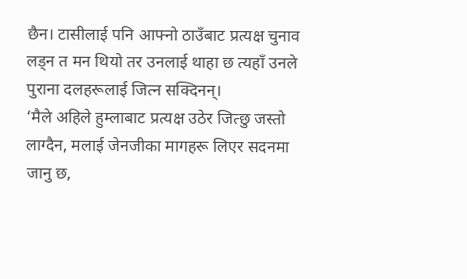छैन। टासीलाई पनि आफ्नो ठाउँबाट प्रत्यक्ष चुनाव लड्न त मन थियो तर उनलाई थाहा छ त्यहाँ उनले पुराना दलहरूलाई जित्न सक्दिनन्।
‘मैले अहिले हुम्लाबाट प्रत्यक्ष उठेर जित्छु जस्तो लाग्दैन, मलाई जेनजीका मागहरू लिएर सदनमा जानु छ,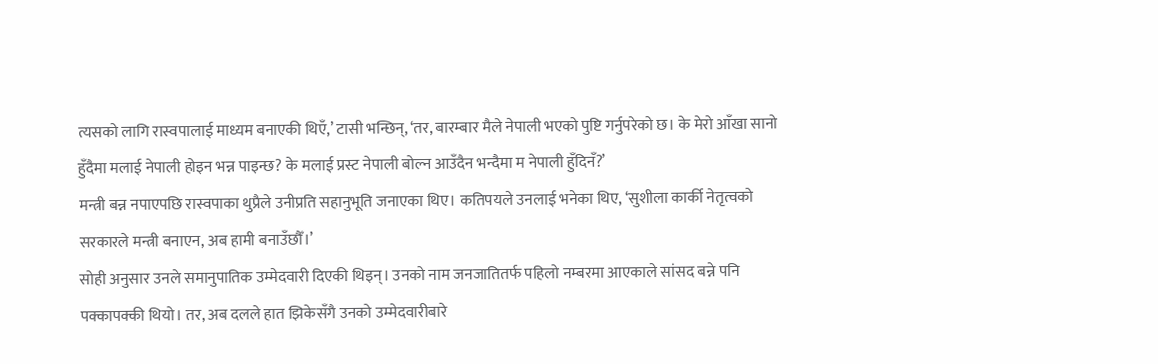त्यसको लागि रास्वपालाई माध्यम बनाएकी थिएँ,’ टासी भन्छिन्, ‘तर, बारम्बार मैले नेपाली भएको पुष्टि गर्नुपरेको छ। के मेरो आँखा सानो हुँदैमा मलाई नेपाली होइन भन्न पाइन्छ? के मलाई प्रस्ट नेपाली बोल्न आउँदैन भन्दैमा म नेपाली हुँदिनँ?’
मन्त्री बन्न नपाएपछि रास्वपाका थुप्रैले उनीप्रति सहानुभूति जनाएका थिए। कतिपयले उनलाई भनेका थिए, ‘सुशीला कार्की नेतृत्वको सरकारले मन्त्री बनाएन, अब हामी बनाउँछौँ।’
सोही अनुसार उनले समानुपातिक उम्मेदवारी दिएकी थिइन्। उनको नाम जनजातितर्फ पहिलो नम्बरमा आएकाले सांसद बन्ने पनि पक्कापक्की थियो। तर, अब दलले हात झिकेसँगै उनको उम्मेदवारीबारे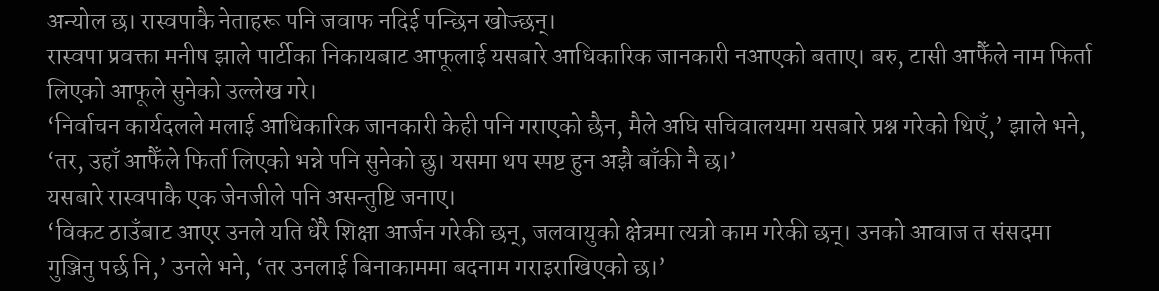अन्योल छ। रास्वपाकै नेताहरू पनि जवाफ नदिई पन्छिन खोज्छन्।
रास्वपा प्रवक्ता मनीष झाले पार्टीका निकायबाट आफूलाई यसबारे आधिकारिक जानकारी नआएको बताए। बरु, टासी आफैँले नाम फिर्ता लिएको आफूले सुनेको उल्लेख गरे।
‘निर्वाचन कार्यदलले मलाई आधिकारिक जानकारी केही पनि गराएको छैन, मैले अघि सचिवालयमा यसबारे प्रश्न गरेको थिएँ,’ झाले भने, ‘तर, उहाँ आफैँले फिर्ता लिएको भन्ने पनि सुनेको छु। यसमा थप स्पष्ट हुन अझै बाँकी नै छ।’
यसबारे रास्वपाकै एक जेनजीले पनि असन्तुष्टि जनाए।
‘विकट ठाउँबाट आएर उनले यति धेरै शिक्षा आर्जन गरेकी छन्, जलवायुको क्षेत्रमा त्यत्रो काम गरेकी छन्। उनको आवाज त संसदमा गुञ्जिनु पर्छ नि,’ उनले भने, ‘तर उनलाई बिनाकाममा बदनाम गराइराखिएको छ।’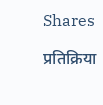Shares

प्रतिक्रिया